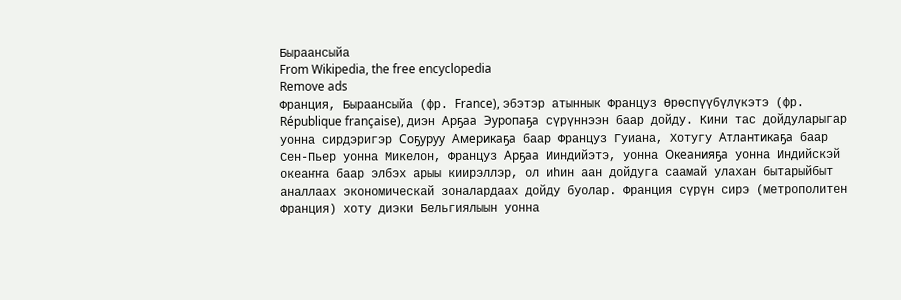Быраансыйа
From Wikipedia, the free encyclopedia
Remove ads
Франция, Быраансыйа (фр. France), эбэтэр атыннык Француз Өрөспүүбүлүкэтэ (фр. République française), диэн Арҕаа Эуропаҕа сүрүннээн баар дойду. Кини тас дойдуларыгар уонна сирдэригэр Соҕуруу Америкаҕа баар Француз Гуиана, Хотугу Атлантикаҕа баар Сен-Пьер уонна Микелон, Француз Арҕаа Ииндийэтэ, уонна Океанияҕа уонна Индийскэй океаҥҥа баар элбэх арыы киирэллэр, ол иһин аан дойдуга саамай улахан бытарыйбыт аналлаах экономическай зоналардаах дойду буолар. Франция сүрүн сирэ (метрополитен Франция) хоту диэки Бельгиялыын уонна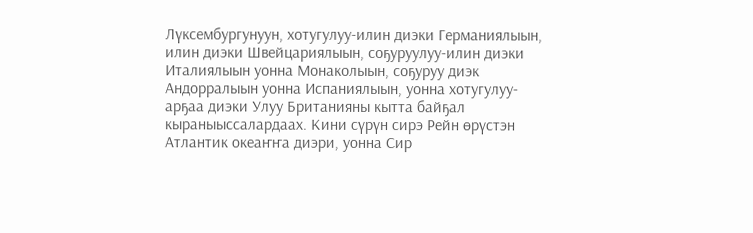Лүксембургунуун, хотугулуу-илин диэки Германиялыын, илин диэки Швейцариялыын, соҕуруулуу-илин диэки Италиялыын уонна Монаколыын, соҕуруу диэк Андорралыын уонна Испаниялыын, уонна хотугулуу-арҕаа диэки Улуу Британияны кытта байҕал кыраныыссалардаах. Кини сүрүн сирэ Рейн өрүстэн Атлантик океаҥҥа диэри, уонна Сир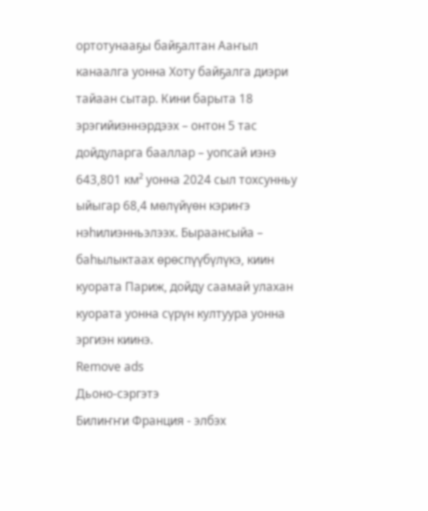ортотунааҕы байҕалтан Ааҥыл канаалга уонна Хоту байҕалга диэри тайаан сытар. Кини барыта 18 эрэгийиэннэрдээх – онтон 5 тас дойдуларга бааллар – уопсай иэнэ 643,801 км² уонна 2024 сыл тохсунньу ыйыгар 68,4 мөлүйүөн кэриҥэ нэһилиэнньэлээх. Быраансыйа – баһылыктаах өрөспүүбүлүкэ, киин куората Париж, дойду саамай улахан куората уонна сүрүн култуура уонна эргиэн киинэ.
Remove ads
Дьоно-сэргэтэ
Билиҥҥи Франция - элбэх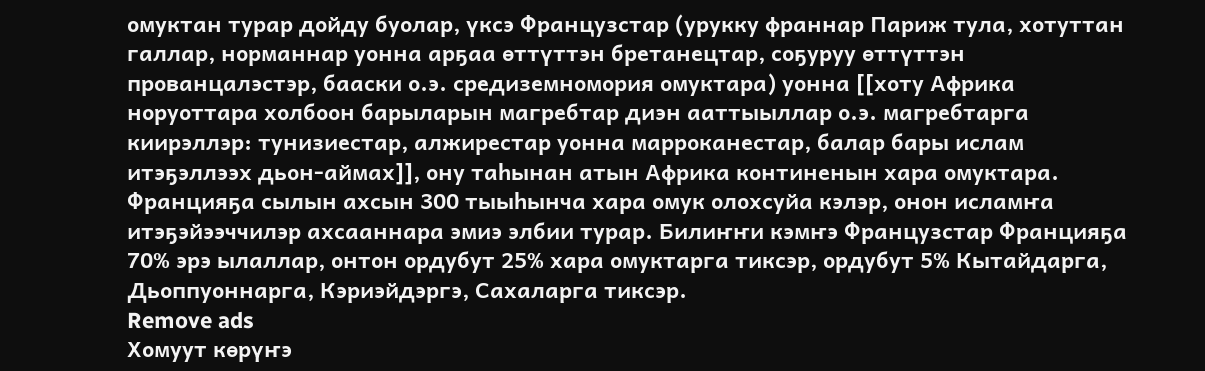омуктан турар дойду буолар, үксэ Французстар (урукку франнар Париж тула, хотуттан галлар, норманнар уонна арҕаа өттүттэн бретанецтар, соҕуруу өттүттэн прованцалэстэр, бааски о.э. средиземномория омуктара) уонна [[хоту Африка норуоттара холбоон барыларын магребтар диэн ааттыыллар о.э. магребтарга киирэллэр: тунизиестар, алжирестар уонна марроканестар, балар бары ислам итэҕэллээх дьон-аймах]], ону таһынан атын Африка континенын хара омуктара. Францияҕа сылын ахсын 300 тыыһынча хара омук олохсуйа кэлэр, онон исламҥа итэҕэйээччилэр ахсааннара эмиэ элбии турар. Билиҥҥи кэмҥэ Французстар Францияҕа 70% эрэ ылаллар, онтон ордубут 25% хара омуктарга тиксэр, ордубут 5% Кытайдарга, Дьоппуоннарга, Кэриэйдэргэ, Сахаларга тиксэр.
Remove ads
Хомуут көрүҥэ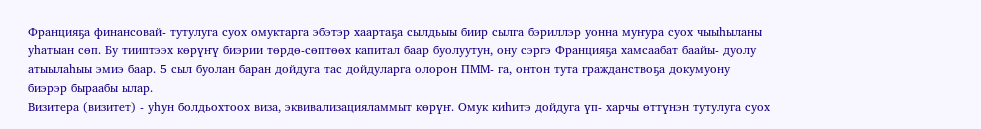Францияҕа финансовай- тутулуга суох омуктарга эбэтэр хаартаҕа сылдьыы биир сылга бэриллэр уонна муҥура суох чыыһыланы уһатыан сөп. Бу тииптээх көрүҥү биэрии төрдө-сөптөөх капитал баар буолуутун, ону сэргэ Францияҕа хамсаабат баайы- дуолу атыылаһыы эмиэ баар. 5 сыл буолан баран дойдуга тас дойдуларга олорон ПММ- га, онтон тута гражданствоҕа докумуону биэрэр быраабы ылар.
Визитера (визитет) - уһун болдьохтоох виза, эквивализацияламмыт көрүҥ. Омук киһитэ дойдуга үп- харчы өттүнэн тутулуга суох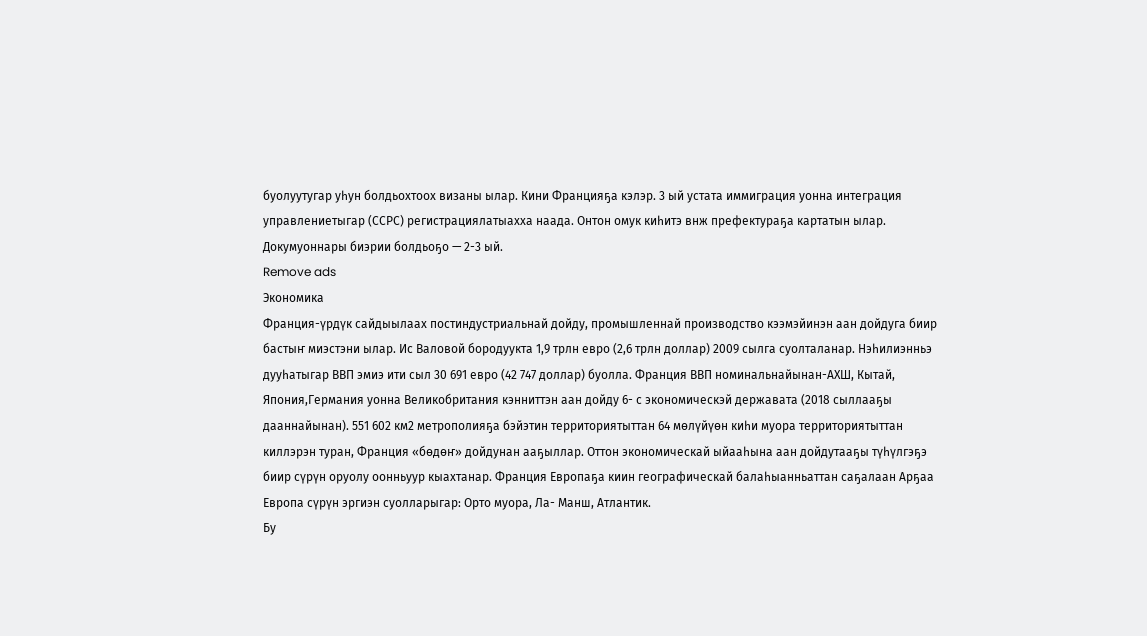буолуутугар уһун болдьохтоох визаны ылар. Кини Францияҕа кэлэр. 3 ый устата иммиграция уонна интеграция управлениетыгар (ССРС) регистрациялатыахха наада. Онтон омук киһитэ внж префектураҕа картатын ылар. Докумуоннары биэрии болдьоҕо — 2-3 ый.
Remove ads
Экономика
Франция-үрдүк сайдыылаах постиндустриальнай дойду, промышленнай производство кээмэйинэн аан дойдуга биир бастыҥ миэстэни ылар. Ис Валовой бородуукта 1,9 трлн евро (2,6 трлн доллар) 2009 сылга суолталанар. Нэһилиэнньэ дууһатыгар ВВП эмиэ ити сыл 30 691 евро (42 747 доллар) буолла. Франция ВВП номинальнайынан-АХШ, Кытай, Япония,Германия уонна Великобритания кэнниттэн аан дойду 6- с экономическэй державата (2018 сыллааҕы дааннайынан). 551 602 км2 метрополияҕа бэйэтин территориятыттан 64 мөлүйүөн киһи муора территориятыттан киллэрэн туран, Франция «бөдөҥ» дойдунан ааҕыллар. Оттон экономическай ыйааһына аан дойдутааҕы түһүлгэҕэ биир сүрүн оруолу оонньуур кыахтанар. Франция Европаҕа киин географическай балаһыанньаттан саҕалаан Арҕаа Европа сүрүн эргиэн суолларыгар: Орто муора, Ла- Манш, Атлантик.
Бу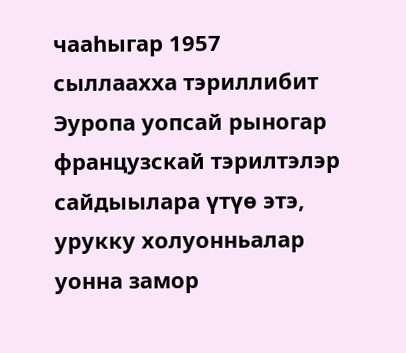чааһыгар 1957 сыллаахха тэриллибит Эуропа уопсай рыногар французскай тэрилтэлэр сайдыылара үтүө этэ, урукку холуонньалар уонна замор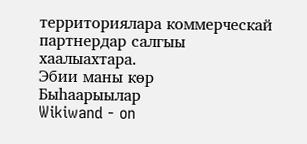территориялара коммерческай партнердар салгыы хаалыахтара.
Эбии маны көр
Быһаарыылар
Wikiwand - on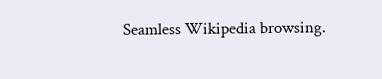Seamless Wikipedia browsing.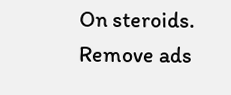On steroids.
Remove ads